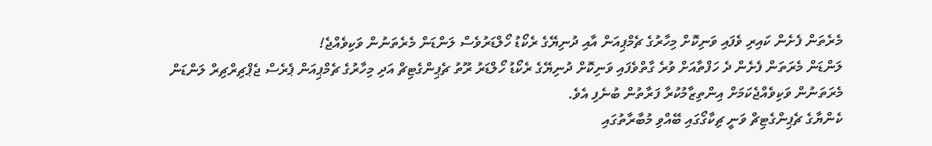މެރެތަން ފެށެން ކައިރި ވެފައި ވަނިކޮށް މިހާރުގެ ޗެމްޕިއަން އާއި ދުނިޔޭގެ ރެކޯޑު ހޯލްޑަރުވެސް ލަންޑަން މެރެތަނުން ވަކިވެއްޖެ!
ލަންޑަން މެރަތަން ފެށެން ދެ ހަފްތާއަށް ވުރެ ގާތްވެފައި ވަނިކޮށް ދުނިޔޭގެ ރެކޯޑު ހޯލްޑަރު ރޫތު ޗެޕިންގެޓިޗް އަދި މިހާރުގެ ޗެމްޕިއަން ޕެރެސް ޖެޕްޗިރްޗިރް ލަންޑަން މެރަތަނުން ވަކިވެއްޖެކަމަށް އިންތިޒާމުކުރާ ފަރާތުން ބުނެފި އެވެ.
ކެންޔާގެ ޗެޕިންގެޓިޗް ވަނީ ޗިކާގޯގައި ބޭއްވި މުބާރާތުގައި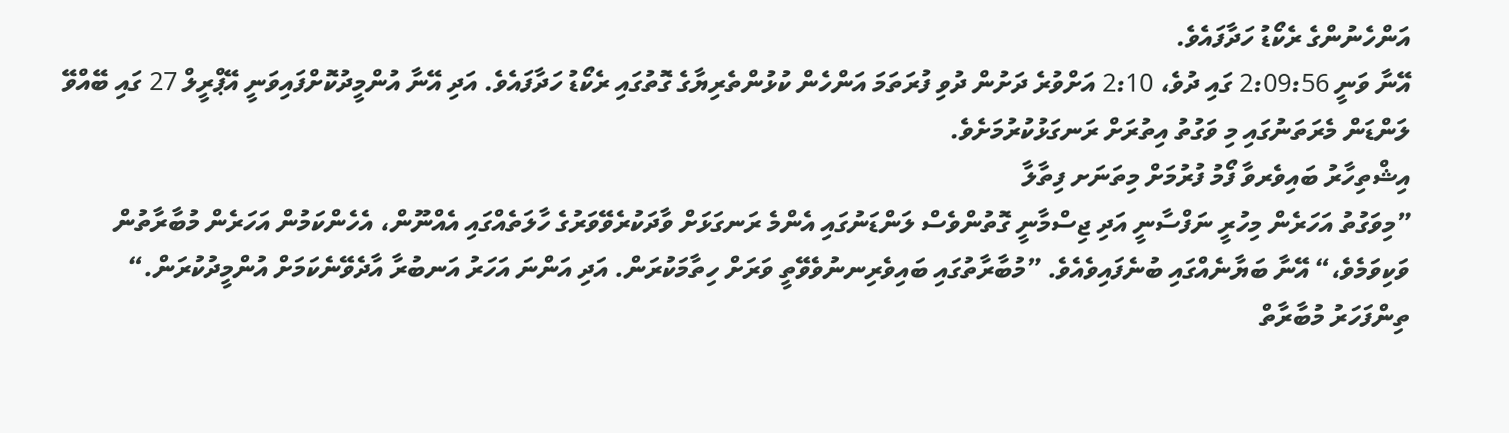އަންހެނުންގެ ރެކޯޑު ހަދާފައެވެ.
އޭނާ ވަނީ 2:09:56 ގައި ދުވެ، 2:10 އަށްވުރެ ދަށުން ދުވި ފުރަތަމަ އަންހެން ކުޅުންތެރިޔާގެ ގޮތުގައި ރެކޯޑު ހަދާފައެވެ. އަދި އޭނާ އުންމީދުކޮށްފައިވަނީ އޭޕްރީލް 27 ގައި ބޭއްވޭ ލަންޑަން މެރަތަނުގައި މި ވަގުތު އިތުރަށް ރަނގަޅުކުރުމަށެވެ.
އިޝްތިހާރު ބައިވެރވާ ފޯމު ފުރުމަށް މިތަނަށ ފިތާލާ
”މިވަގުތު އަހަރެން މިހުރީ ނަފްސާނީ އަދި ޖިސްމާނީ ގޮތުންވެސް ލަންޑަނުގައި އެންމެ ރަނގަޅަށް ވާދަކުރެވޭވަރުގެ ހާލަތެއްގައި އެއްނޫން، އެހެންކަމުން އަހަރެން މުބާރާތުން ވަކިވަމެވެ،“ އޭނާ ބަޔާނެއްގައި ބުނެފައިވެއެވެ. ”މުބާރާތުގައި ބައިވެރިނނުވެވޭތީ ވަރަށް ހިތާމަކުރަން. އަދި އަންނަ އަހަރު އަނބުރާ އާދެވޭނެކަމަށް އުންމީދުކުރަން.“
ތިންފަހަރު މުބާރާތް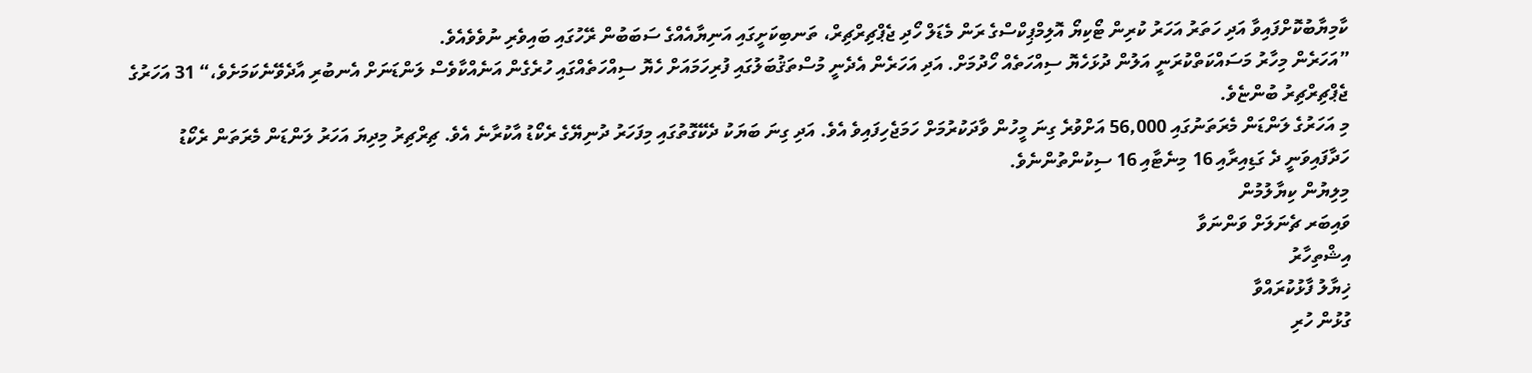ކާމިޔާބުކޮށްފައިވާ އަދި ހަތަރު އަހަރު ކުރިން ޓޯކިޔޯ އޮލިމްޕިކްސްގެ ރަން މެޑަލް ހޯދި ޖެޕްޗިރްޗިރް، ތަނބިކަށީގައި އަނިޔާއެއްގެ ސަބަބުން ރޭހުގައި ބައިވެރި ނުވެވެއެވެ.
”އަހަރެން މިހާރު މަސައްކަތްކުރަނީ އަލުން ދުޅަހެޔޮ ސިއްހަތެއް ހޯދުމަށް. އަދި އަހަރެން އެދެނީ މުސްތަޤުބަލުގައި ފުރިހަމައަށް ހެޔޮ ސިއްހަތެއްގައި ހުރެގެން އަނެއްކާވެސް ލަންޑަނަށް އެނބުރި އާދެވޭނެކަމަށެވެ،“ 31 އަހަރުގެ ޖެޕްޗިރްޗިރު ބުންޏެވެ.
މި އަހަރުގެ ލަންޑަން މެރަތަނުގައި 56,000 އަށްވުރެ ގިނަ މީހުން ވާދަކުރުމަށް ހަމަޖެހިފައިވެ އެވެ. އަދި ގިނަ ބަޔަކު ދެކޭގޮތުގައި މިފަހަރު ދުނިޔޭގެ ރެކޯޑު އާކުރާނެ އެވެ. ޗިރްޗިރު މިދިޔަ އަހަރު ލަންޑަން މެރަތަން ރެކޯޑު ހަދާފައިވަނީ ދެ ގަޑިއިރާއި 16 މިނެޓާއި 16 ސިކުންތުންނެވެ.
މިލިޔުން ކިޔާލުމުން
ވައިބަރ ޗެނަލަށް ވަންނަވާ
އިޝްތިހާރު
ޚިޔާލު ފާޅުކުރައްވާ
ގުޅުން ހުރި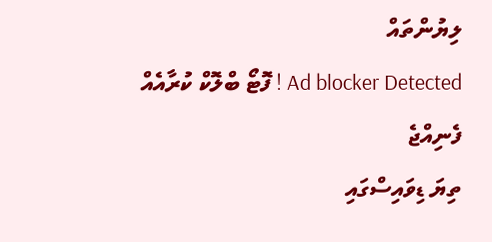ލިޔުންތައް
Ad blocker Detected ! ފޮޓޯ ބްލޮކް ކުރާއެއް ފެނިއްޖެ
ތިޔަ ޑިވައިސްގައި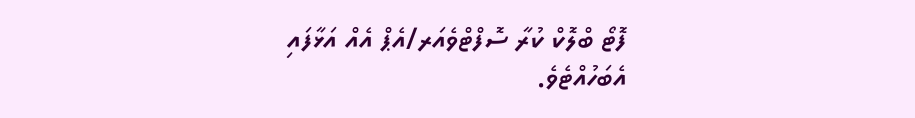ފޮޓޯ ބްލޮކް ކުރާ ސޮފްޓްވެއަރ/އެޕް އެއް އަޅާފައި އެބަހުއްޓެވެ.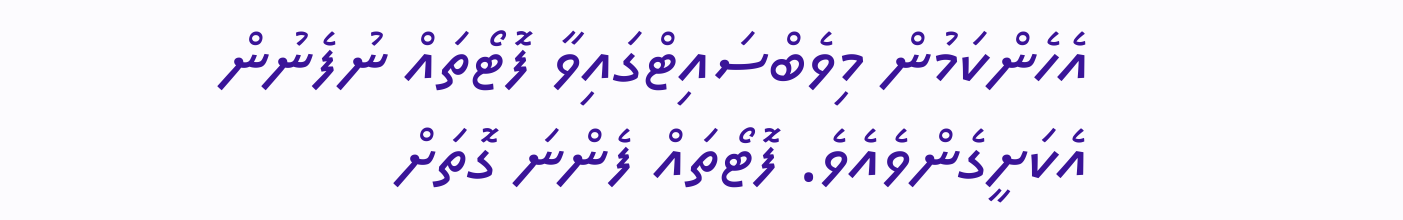އެހެންކަމުން މިވެބްސައިޓްގައިވާ ފޮޓޯތައް ނުފެނުން އެކަށީގެންވެއެވެ. ފޮޓޯތައް ފެންނަ ގޮތަށް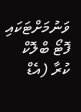ވަނުމަށްޓަކައި ފޮޓޯ ބްލޮކް ކުރާ (އެޑް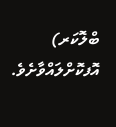ބްލޮކަރ) އޮފކޮށްލައްވާށެވެ.